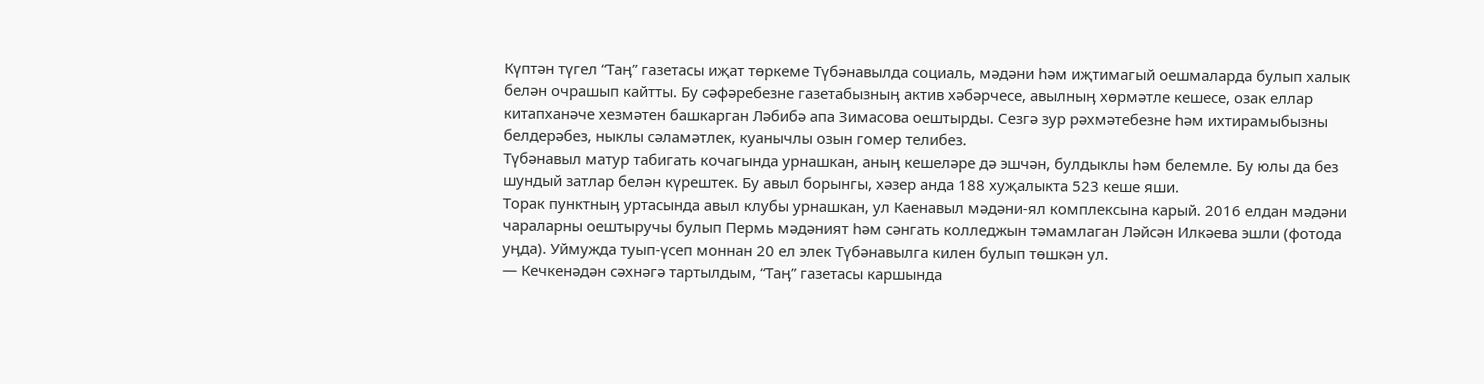Күптән түгел “Таӊ” газетасы иҗат төркеме Түбәнавылда социаль, мәдәни hәм иҗтимагый оешмаларда булып халык белән очрашып кайтты. Бу сәфәребезне газетабызныӊ актив хәбәрчесе, авылныӊ хөрмәтле кешесе, озак еллар китапханәче хезмәтен башкарган Ләбибә апа Зимасова оештырды. Сезгә зур рәхмәтебезне hәм ихтирамыбызны белдерәбез, ныклы сәламәтлек, куанычлы озын гомер телибез.
Түбәнавыл матур табигать кочагында урнашкан, аныӊ кешеләре дә эшчән, булдыклы hәм белемле. Бу юлы да без шундый затлар белән күрештек. Бу авыл борынгы, хәзер анда 188 хуҗалыкта 523 кеше яши.
Торак пунктныӊ уртасында авыл клубы урнашкан, ул Каенавыл мәдәни-ял комплексына карый. 2016 елдан мәдәни чараларны оештыручы булып Пермь мәдәният hәм сәнгать колледжын тәмамлаган Ләйсән Илкәева эшли (фотода уӊда). Уймужда туып-үсеп моннан 20 ел элек Түбәнавылга килен булып төшкән ул.
— Кечкенәдән сәхнәгә тартылдым, “Таӊ” газетасы каршында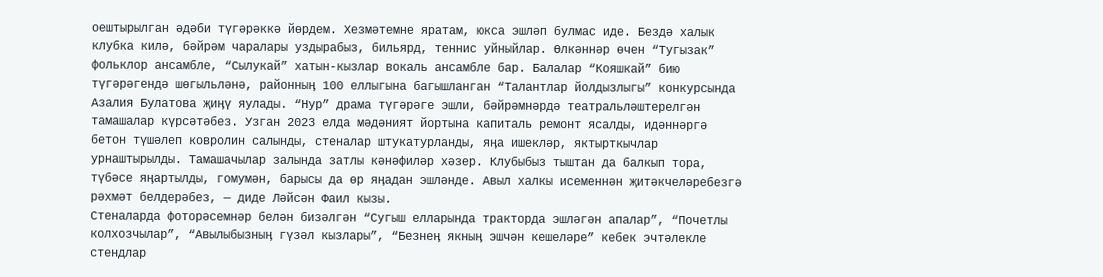оештырылган әдәби түгәрәккә йөрдем. Хезмәтемне яратам, юкса эшләп булмас иде. Бездә халык клубка килә, бәйрәм чаралары уздырабыз, бильярд, теннис уйныйлар. Өлкәннәр өчен “Тугызак” фольклор ансамбле, “Сылукай” хатын-кызлар вокаль ансамбле бар. Балалар “Кояшкай” бию түгәрәгендә шөгыльләнә, районныӊ 100 еллыгына багышланган “Талантлар йолдызлыгы” конкурсында Азалия Булатова җиӊү яулады. “Нур” драма түгәрәге эшли, бәйрәмнәрдә театральләштерелгән тамашалар күрсәтәбез. Узган 2023 елда мәдәният йортына капиталь ремонт ясалды, идәннәргә бетон түшәлеп ковролин салынды, стеналар штукатурланды, яӊа ишекләр, яктырткычлар урнаштырылды. Тамашачылар залында затлы кәнәфиләр хәзер. Клубыбыз тыштан да балкып тора, түбәсе яӊартылды, гомумән, барысы да өр яӊадан эшләнде. Авыл халкы исеменнән җитәкчеләребезгә рәхмәт белдерәбез, — диде Ләйсән Фаил кызы.
Стеналарда фоторәсемнәр белән бизәлгән “Сугыш елларында тракторда эшләгән апалар”, “Почетлы колхозчылар”, “Авылыбызныӊ гүзәл кызлары”, “Безнеӊ якныӊ эшчән кешеләре” кебек эчтәлекле стендлар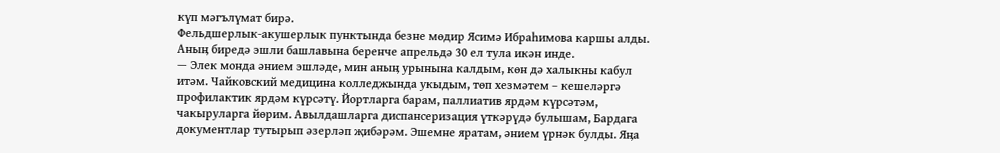күп мәгълүмат бирә.
Фельдшерлык-акушерлык пунктында безне мөдир Ясимә Ибраhимова каршы алды. Аныӊ биредә эшли башлавына беренче апрельдә 30 ел тула икән инде.
— Элек монда әнием эшләде, мин аныӊ урынына калдым, көн дә халыкны кабул итәм. Чайковский медицина колледжында укыдым, төп хезмәтем – кешеләргә профилактик ярдәм күрсәтү. Йортларга барам, паллиатив ярдәм күрсәтәм, чакыруларга йөрим. Авылдашларга диспансеризация үткәрүдә булышам, Бардага документлар тутырып әзерләп җибәрәм. Эшемне яратам, әнием үрнәк булды. Яӊа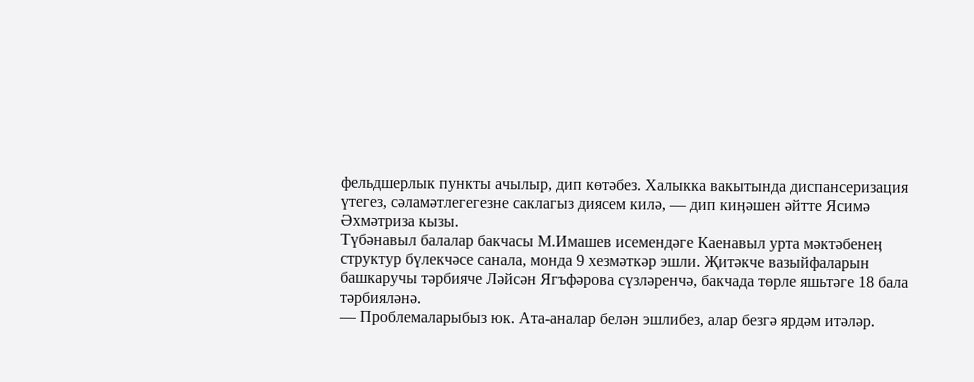фельдшерлык пункты ачылыр, дип көтәбез. Халыкка вакытында диспансеризация үтегез, сәламәтлегегезне саклагыз диясем килә, — дип киӊәшен әйтте Ясимә Әхмәтриза кызы.
Түбәнавыл балалар бакчасы М.Имашев исемендәге Каенавыл урта мәктәбенеӊ структур бүлекчәсе санала, монда 9 хезмәткәр эшли. Җитәкче вазыйфаларын башкаручы тәрбияче Ләйсән Ягъфәрова сүзләренчә, бакчада төрле яшьтәге 18 бала тәрбияләнә.
— Проблемаларыбыз юк. Ата-аналар белән эшлибез, алар безгә ярдәм итәләр.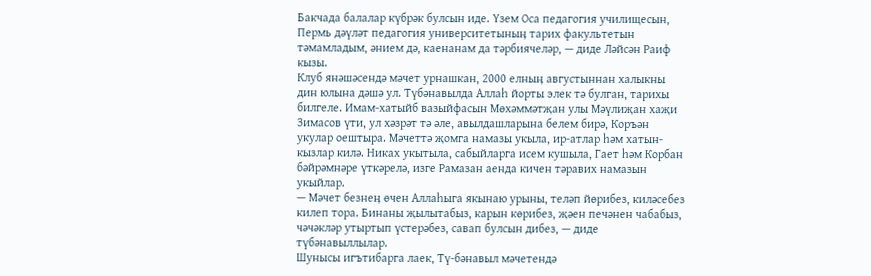Бакчада балалар күбрәк булсын иде. Үзем Оса педагогия училищесын, Пермь дәүләт педагогия университетыныӊ тарих факультетын тәмамладым, әнием дә, каенанам да тәрбиячеләр, — диде Ләйсән Раиф кызы.
Клуб янәшәсендә мәчет урнашкан, 2000 елныӊ августыннан халыкны дин юлына дәшә ул. Түбәнавылда Аллаh йорты элек тә булган, тарихы билгеле. Имам-хатыйб вазыйфасын Мөхәммәтҗан улы Мәүлиҗан хаҗи Зимасов үти, ул хәзрәт тә әле, авылдашларына белем бирә, Коръән укулар оештыра. Мәчеттә җомга намазы укыла, ир-атлар hәм хатын-кызлар килә. Никах укытыла, сабыйларга исем кушыла, Гает hәм Корбан бәйрәмнәре үткәрелә, изге Рамазан аенда кичен тәравих намазын укыйлар.
— Мәчет безнеӊ өчен Аллаhыга якынаю урыны, теләп йөрибез, киләсебез килеп тора. Бинаны җылытабыз, карын көрибез, җәен печәнен чабабыз, чәчәкләр утыртып үстерәбез, савап булсын дибез, — диде түбәнавыллылар.
Шунысы игътибарга лаек, Тү-бәнавыл мәчетендә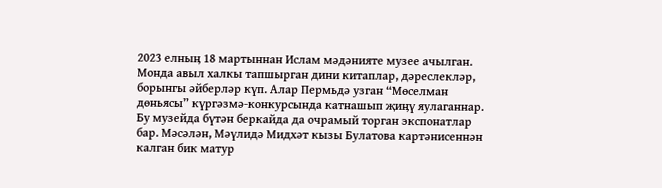2023 елныӊ 18 мартыннан Ислам мәдәнияте музее ачылган. Монда авыл халкы тапшырган дини китаплар, дәреслекләр, борынгы әйберләр күп. Алар Пермьдә узган “Мөселман дөньясы” күргәзмә-конкурсында катнашып җиӊү яулаганнар. Бу музейда бүтән беркайда да очрамый торган экспонатлар бар. Мәсәлән, Мәүлидә Мидхәт кызы Булатова картәнисеннән калган бик матур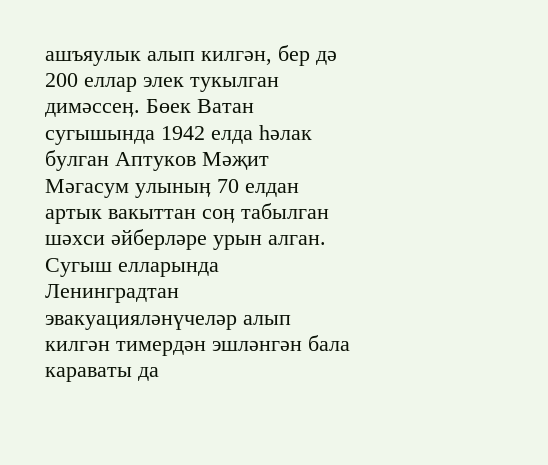ашъяулык алып килгән, бер дә 200 еллар элек тукылган димәссеӊ. Бөек Ватан сугышында 1942 елда hәлак булган Аптуков Мәҗит Мәгасум улыныӊ 70 елдан артык вакыттан соӊ табылган шәхси әйберләре урын алган. Сугыш елларында Ленинградтан эвакуацияләнүчеләр алып килгән тимердән эшләнгән бала караваты да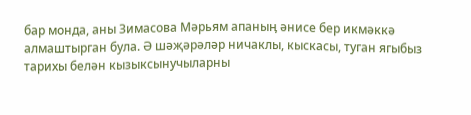бар монда, аны Зимасова Мәрьям апаныӊ әнисе бер икмәккә алмаштырган була. Ә шәҗәрәләр ничаклы, кыскасы, туган ягыбыз тарихы белән кызыксынучыларны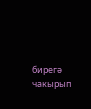бирегә чакырып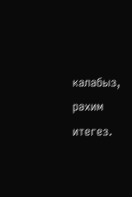калабыз, рәхим итегез.